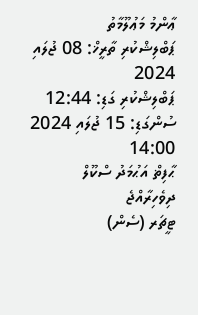ޢާންމު މަޢުލޫމާތު
ޕަބްލިޝްކުރި ތާރީޚް: 08 ޖުލައި 2024
ޕަބްލިޝްކުރި ގަޑި: 12:44
ސުންގަޑި: 15 ޖުލައި 2024 14:00
ޙާފިޡް އަޙުމަދު ސްކޫލް
ދިވެހިރާއްޖެ
ޓީޗަރ (ސެން)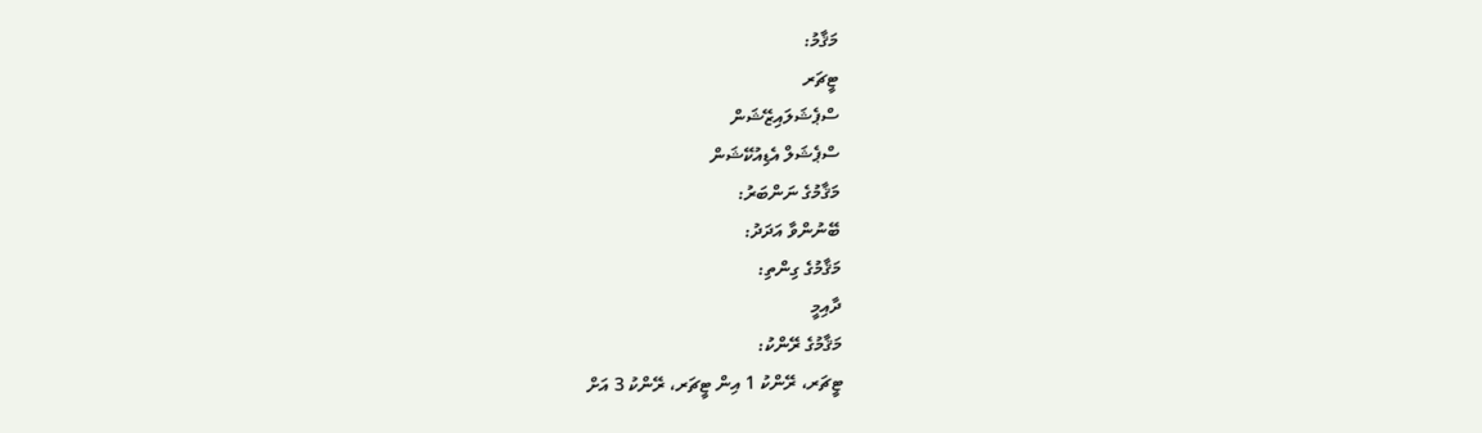މަޤާމު:
ޓީޗަރ
ސްޕެޝަލައިޒޭޝަން
ސްޕެޝަލް އެޑިއުކޭޝަން
މަޤާމުގެ ނަންބަރު:
ބޭނުންވާ އަދަދު:
މަޤާމުގެ ގިންތި:
ދާއިމީ
މަޤާމުގެ ރޭންކު:
ޓީޗަރ، ރޭންކު 1 އިން ޓީޗަރ، ރޭންކު 3 އަށް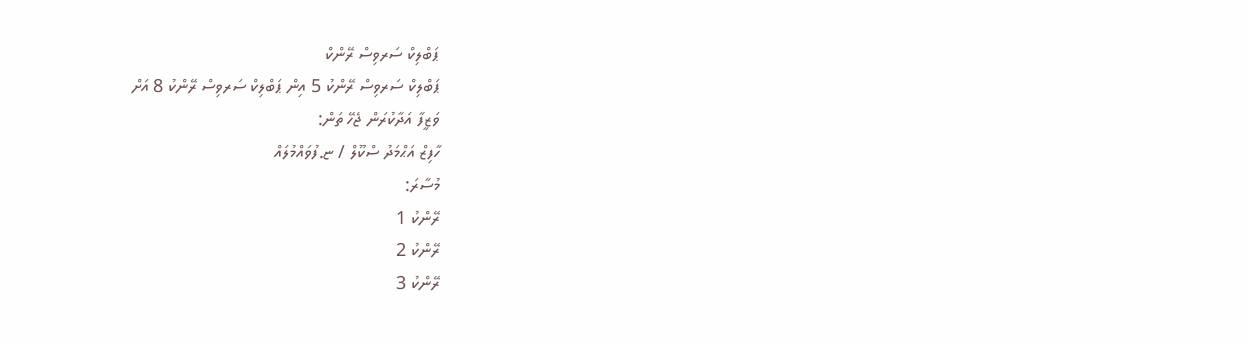ޕަބްލިކް ސަރވިސް ރޭންކް
ޕަބްލިކް ސަރވިސް ރޭންކު 5 އިން ޕަބްލިކް ސަރވިސް ރޭންކު 8 އަށް
ވަޒީފާ އަދާކުރަން ޖެހޭ ތަން:
ހާފިޒް އަޙްމަދު ސްކޫލް / ޏ.ފުވައްމުލައް
މުސާރަ:
ރޭންކު 1
ރޭންކު 2
ރޭންކު 3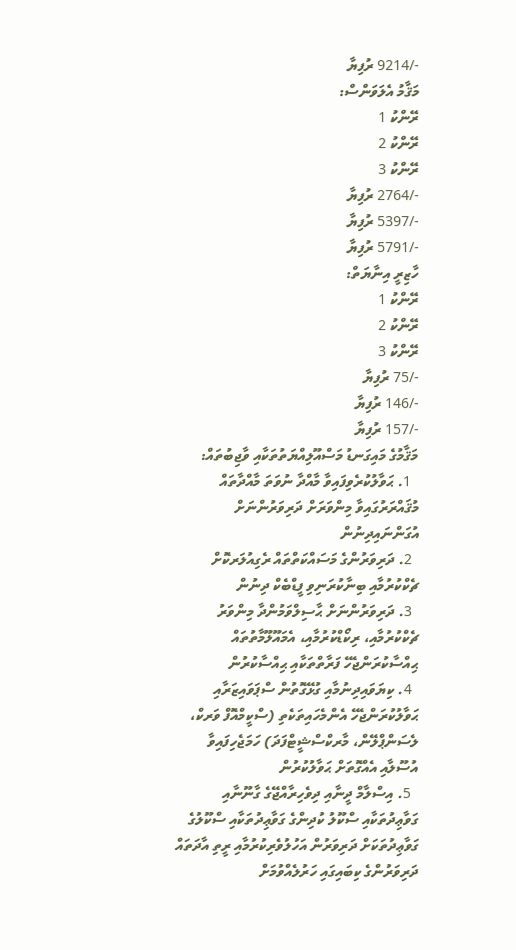-/9214 ރުފިޔާ
މަޤާމު އެލަވަންސް:
ރޭންކު 1
ރޭންކު 2
ރޭންކު 3
-/2764 ރުފިޔާ
-/5397 ރުފިޔާ
-/5791 ރުފިޔާ
ހާޒިރީ އިނާޔަތް:
ރޭންކު 1
ރޭންކު 2
ރޭންކު 3
-/75 ރުފިޔާ
-/146 ރުފިޔާ
-/157 ރުފިޔާ
މަޤާމުގެ މައިގަނޑު މަސްއޫލިއްޔަތުތަކާއި ވާޖިބުތައް:
  1. ޙަވާލުކުރެވިފައިވާ މާއްދާ ނުވަތަ މާއްދާތައް މުޤައްރަރުގައިވާ މިންވަރަށް ދަރިވަރުންނަށް އުގަންނައިދިނުން
  2. ދަރިވަރުންގެ މަސައްކަތްތައް ރެގިއުލަރކޮށް ޗެކްކުރުމާއި ބިނާކުރަނިވި ފީޑްބެކް ދިނުން
  3. ދަރިވަރުންނަށް ޙާސިލްވަމުންދާ މިންވަރު ޗެކްކުރުމާއި، ރިކޯޑްކުރުމާއި، އެމައޫލޫމާތުތައް ޙިއްސާކުރަންޖެހޭ ފަރާތްތަކާއި ޙިއްސާކުރުން
  4. ކިޔަވައިދިނުމާއި ގުޅޭގޮތުން ސްޕަވައިޒަރާއި ޙަވާލުކުރަންޖެހޭ އެންމެހައިތަކެތި (ސްކީމްއޮފް ވަރކް، ލެސަންޕްލޭން، މާރކްސްޝީޓްފަދަ) ހަމަޖެހިފައިވާ އުސޫލާއި އެއްގޮތަށް ޙަވާލުކުރުން
  5. އިސްލާމް ދީނާއި ދިވެހިރާއްޖޭގެ ގާނޫނާއި ގަވާޢިދުތަކާއި ސްކޫލު ކުދިންގެ ގަވާޢިދުތަކާއި ސްކޫލުގެ ގަވާޢިދުތަކަށް ދަރިވަރުން އަހުލުވެރިކުރުމާއި ރީތި އާދަތައް ދަރިވަރުންގެ ކިބައިގައި ހަރުލެއްވުމަށް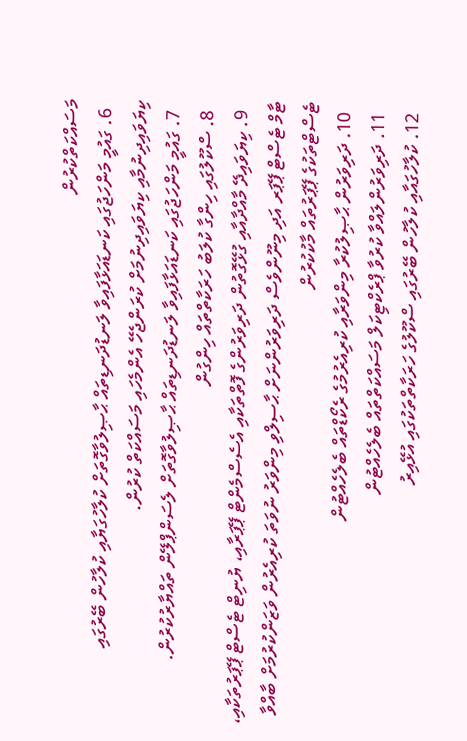މަސައްކަތްކުރުން
  6. ގައުމީ މަންހަޖުގައި ކަނޑައަޅާފައިވާ ލަނޑުދަނޑިތައް ޙާޞިލުވާގޮތަށް ކުލާހުގަޔާއި ކުލާހުން ބޭރުގައި ކިޔަވައިދިނުމާއި ކިޔަވައިދިނުމަށް ކުރަންޖެހޭ އެންމެހައި މަސައްކަތް ކުރުން.
  7. ގައުމީ މަންހަޖުގައި ކަނޑައަޅާފައިވާ ލަނޑުދަނޑިތައް ޙާޞިލުވާގޮތަށް ލެސަންޕްލޭން ތައްޔާރުކުރުން.
  8. ސްކޫލުގައި ހިންގާ ކުލަބު ހަރަކާތްތައް ހިންގުން
  9. ކިޔަވައިދޭ މާއްދާއާއި ގުޅޭގޮތުން ދަރިވަރުންގެ ފޮތްތަކާއި އެސެސްމެންޓް ޕޭޕަރާއި، ޔުނިޓް ޓެސްޓް ޕޭޕަރުތަކާއި، ޓާމް ޓެސްޓް ޕޭޕަރ އަދި މިނޫންވެސް ދަރިވަރުންނަށް ޙާސިލްވި މިންވަރު ނުވަތަ ކުރިއެރުން ވަޒަންކުރުމަށް ބާއްވާ ޓެސްޓްތަކުގެ ޕޭޕަރުތައް މާކުކުރުން
  10. ދަރިވަރުން ޙާޞިލުކުރާ މިންވަރާއި ކުރިއެރުމުގެ ރެކޯޑްތައް ބެލެހެއްޓުން
  11. ދަރިވަރުންލައްވާ ކުރުވާ ޕްރެކްޓިކަލް މަސައްކަތްތައް ބެލެހެއްޓުން
  12. ކުލާހުގައާއި ކުލާހުން ބޭރުގައި ސްކޫލުގެ ހަރަކާތްތަކުގައި އުޅޭއިރު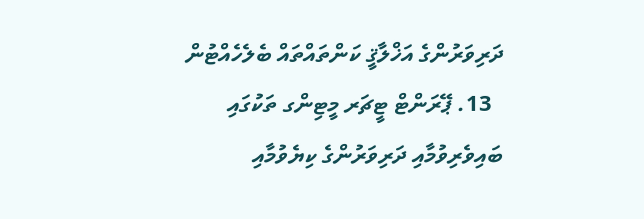ދަރިވަރުންގެ އަޚްލާޤީ ކަންތައްތައް ބެލެހެއްޓުން
  13. ޕޭރަންޓް ޓީޗަރ މީޓިންގ ތަކުގައި ބައިވެރިވުމާއި ދަރިވަރުންގެ ކިޔެވުމާއި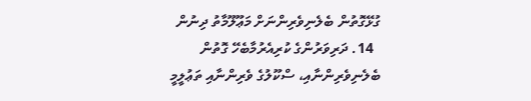ގުޅޭގޮތުން ބެލެނިވެރިންނަށް މަޢޫލޫމާތު ދިނުން
  14. ދަރިވަރުންގެ ކުރިއެރުމާބެހޭ ގޮތުން ބެލެނިވެރިންނާއި، ސްކޫލުގެ ވެރިންނާއި ތަޢުލީމީ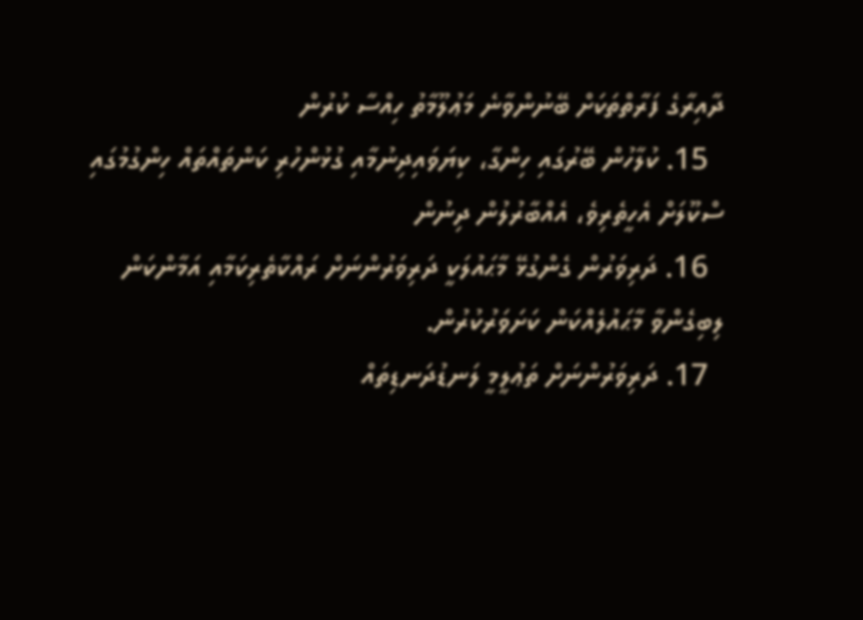ދާއިރާގެ ފަރާތްތަކަށް ބޭނުންވާނެ މަޢުލޫމާތު ހިއްސާ ކުރުން
  15. ކުލާހުން ބޭރުގައި ހިންގާ، ކިޔަވައިދިނުމާއި ގުޅުންހުރި ކަންތައްތައް ހިންގުމުގައި ސްކޫލަށް އެހީތެރިވެ، އެއްބާރުލުން ދިނުން
  16. ދަރިވަރުން ގެންގުޅޭ މާޙައުލަކީ ދަރިވަރުންނަށް ރައްކާތެރިކަމާއި އަމާންކަން ލިބިގެންވާ މާޙައުލެއްކަން ކަށަވަރުކުރުން.
  17. ދަރިވަރުންނަށް ތަޢުލީމީ ލަނޑުދަނޑިތައް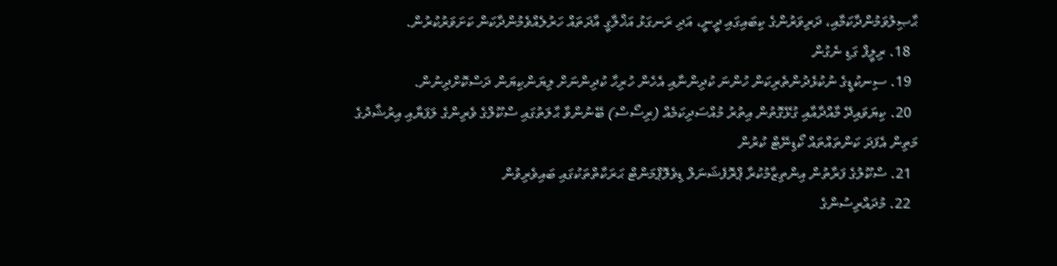ޙާޞިލުވަމުންދާކަމާއި، ދަރިވަރުންގެ ކިބައިގައި ދީނީ، އަދި ރަނގަޅު އަޚްލާގީ އާދަތައް ހަރުލެއްވެމުންދާކަން ކަށަވަރުކުރުން.
  18. ރިލީފް ގަޑި ނެގުން
  19. ސިނކުޑީގެ ނުކުޅެދުންތެރިކަން ހުންނަ ކުދިންނާއި އެހެން ހުރިހާ ކުދިންނަށް ލިޔަންކިޔަން ދަސްކޮށްދިނުން.
  20. ކިޔަވައިދޭ މާއްދާއާއި ގުޅޭގޮތުން އިތުރު މުއްސަދިކަމެއް (ރިސޯސް) ބޭނުންވާ ޙާލަތުގައި ސްކޫލްގެ ވެރިންގެ ލަފަޔާއި އިރުޝާދުގެ މަތިން އެފަދަ ކަންތައްތައް ކޯޑިނޭޓް ކުރުން
  21. ސްކޫލުގެ ފަރާތުން އިންތިޒާމުކުރާ ޕްރޮފެޝަނަލް ޑިވެލޮޕްމަންޓް ޙަރަކާތްތަކުގައި ބައިވެރިވުން
  22. މުދައްރިސުންގެ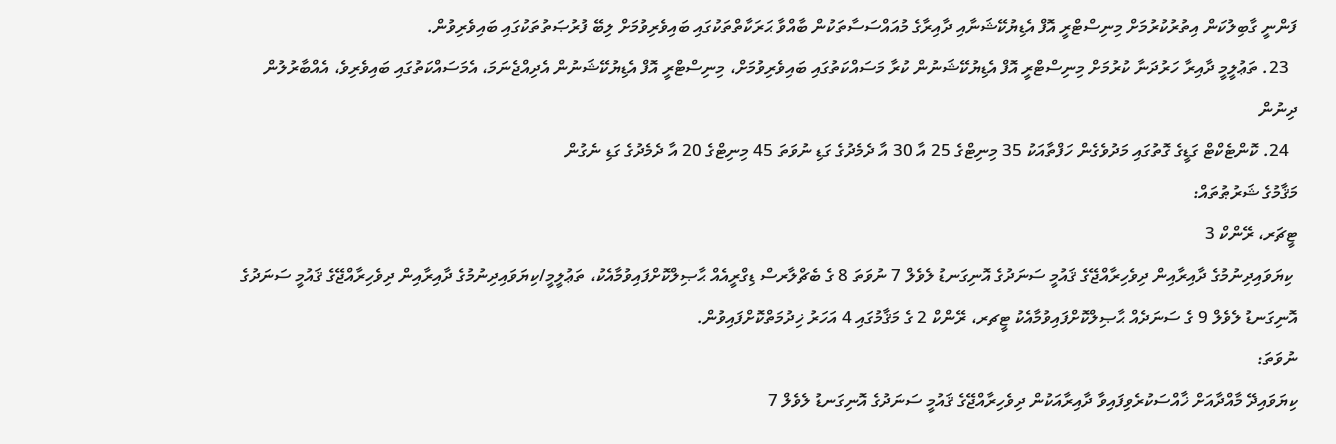ފަންނީ ގާބިލުކަން އިތުރުކުރުމަށް މިނިސްޓްރީ އޮފް އެޑިޔުކޭޝަނާއި ދާއިރާގެ މުއައްސަސާތަކުން ބާއްވާ ޙަރަކާތްތަކުގައި ބައިވެރިވުމަށް ލިބޭ ފުރުޞަތުތަކުގައި ބައިވެރިވުން.
  23. ތަޢުލީމީ ދާއިރާ ހަރުދަނާ ކުރުމަށް މިނިސްޓްރީ އޮފް އެޑިޔުކޭޝަނުން ކުރާ މަސައްކަތުގައި ބައިވެރިވުމަށް، މިނިސްޓްރީ އޮފް އެޑިޔުކޭޝަނުން އެދިއްޖެނަމަ، އެމަސައްކަތުގައި ބައިވެރިވެ، އެއްބާރުލުން ދިނުން
  24. ކޮންޓެކްޓް ގަޑީގެ ގޮތުގައި މަދުވެގެން ހަފްތާއަކު 35 މިނިޓްގެ 25 އާ 30 އާ ދެމެދުގެ ގަޑި ނުވަތަ 45 މިނިޓްގެ 20 އާ ދެމެދުގެ ގަޑި ނެގުން
މަޤާމުގެ ޝަރުޠުތައް:
ޓީޗަރ، ރޭންކް 3
 ކިޔަވައިދިނުމުގެ ދާއިރާއިން ދިވެހިރާއްޖޭގެ ޤައުމީ ސަނަދުގެ އޮނިގަނޑު ލެވެލް 7 ނުވަތަ 8 ގެ ބެޗްލާރސް ޑިގްރީއެއް ޙާޞިލްކޮށްފައިވުމާއެކު، ތަޢުލީމީ/ކިޔަވައިދިނުމުގެ ދާއިރާއިން ދިވެހިރާއްޖޭގެ ޤައުމީ ސަނަދުގެ އޮނިގަނޑު ލެވެލް 9 ގެ ސަނަދެއް ޙާޞިލްކޮށްފައިވުމާއެކު ޓީޗރ، ރޭންކް 2 ގެ މަޤާމުގައި 4 އަހަރު ޚިދުމަތްކޮށްފައިވުން.
ނުވަތަ:
ކިޔަވައިދޭ މާއްދާއަށް ޚާއްސަކުރެވިފައިވާ ދާއިރާއަކުން ދިވެހިރާއްޖޭގެ ޤައުމީ ސަނަދުގެ އޮނިގަނޑު ލެވެލް 7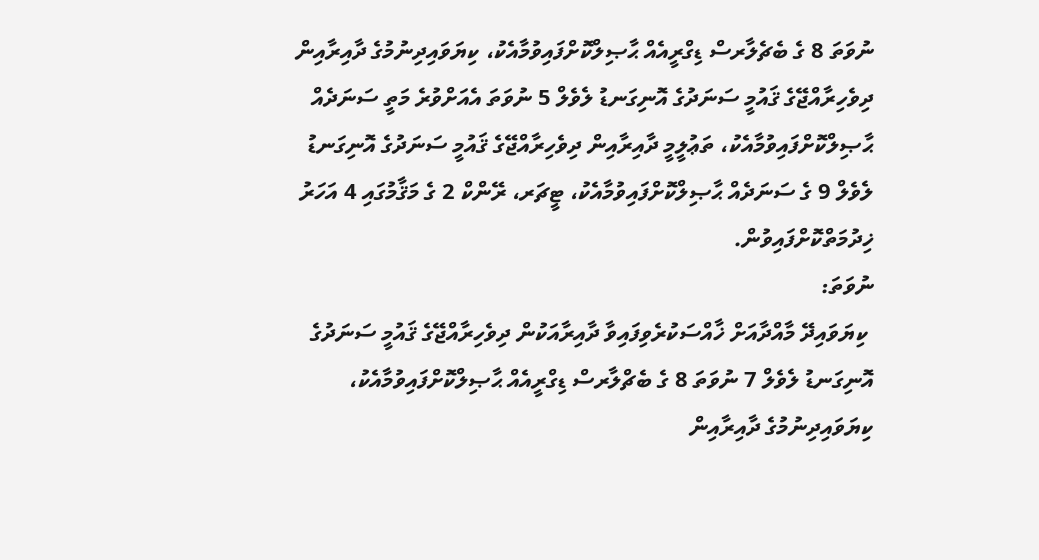ނުވަތަ 8 ގެ ބެޗެލާރސް ޑިގްރީއެއް ޙާޞިލްކޮށްފައިވުމާއެކު، ކިޔަވައިދިނުމުގެ ދާއިރާއިން ދިވެހިރާއްޖޭގެ ޤައުމީ ސަނަދުގެ އޮނިގަނޑު ލެވެލް 5 ނުވަތަ އެއަށްވުރެ މަތީ ސަނަދެއް ޙާޞިލްކޮށްފައިވުމާއެކު، ތަޢުލީމީ ދާއިރާއިން ދިވެހިރާއްޖޭގެ ޤައުމީ ސަނަދުގެ އޮނިގަނޑު ލެވެލް 9 ގެ ސަނަދެއް ޙާޞިލްކޮށްފައިވުމާއެކު، ޓީޗަރ، ރޭންކް 2 ގެ މަޤާމުގައި 4 އަހަރު ޚިދުމަތްކޮށްފައިވުން.
ނުވަތަ:
 ކިޔަވައިދޭ މާއްދާއަށް ޚާއްސަކުރެވިފައިވާ ދާއިރާއަކުން ދިވެހިރާއްޖޭގެ ޤައުމީ ސަނަދުގެ އޮނިގަނޑު ލެވެލް 7 ނުވަތަ 8 ގެ ބެޗްލާރސް ޑިގްރީއެއް ޙާޞިލްކޮށްފައިވުމާއެކު، ކިޔަވައިދިނުމުގެ ދާއިރާއިން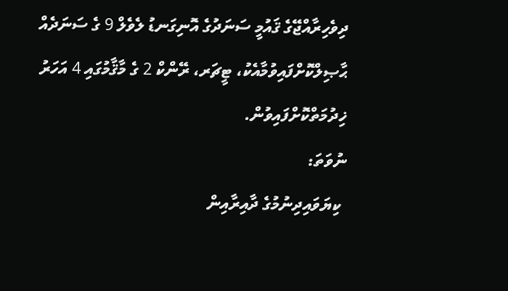ދިވެހިރާއްޖޭގެ ޤައުމީ ސަނަދުގެ އޮނިގަނޑު ލެވެލް 9 ގެ ސަނަދެއް ޙާޞިލްކޮށްފައިވުމާއެކު، ޓީޗަރ، ރޭންކް 2 ގެ މާޤާމުގައި 4 އަހަރު ޚިދުމަތްކޮށްފައިވުން.
ނުވަތަ:
 ކިޔަވައިދިނުމުގެ ދާއިރާއިން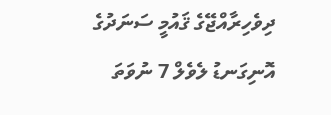ދިވެހިރާއްޖޭގެ ޤައުމީ ސަނަދުގެ އޮނިގަނޑު ލެވެލް 7 ނުވަތަ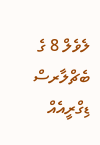ލެވެލް 8 ގެ ބެޗްލާރސް ޑިގްރީއެއް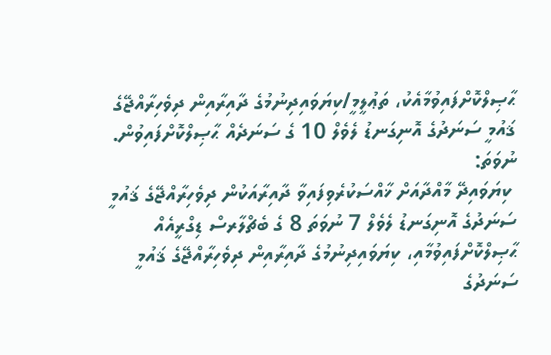ޙާޞިލްކޮށްފައިވުމާއެކު، ތަޢުލީމީ/ކިޔަވައިދިނުމުގެ ދާއިރާއިން ދިވެހިރާއްޖޭގެ ޤައުމީ ސަނަދުގެ އޮނިގަނޑު ލެވެލް 10 ގެ ސަނަދެއް ޙާޞިލްކޮށްފައިވުން.
ނުވަތަ:
 ކިޔަވައިދޭ މާއްދާއަށް ޚާއްސަކުރެވިފައިވާ ދާއިރާއަކުން ދިވެހިރާއްޖޭގެ ޤައުމީ ސަނަދުގެ އޮނިގަނޑު ލެވެލް 7 ނުވަތަ 8 ގެ ބެޗްލާރސް ޑިގްރީއެއް ޙާޞިލްކޮށްފައިވުމާއި، ކިޔަވައިދިނުމުގެ ދާއިރާއިން ދިވެހިރާއްޖޭގެ ޤައުމީ ސަނަދުގެ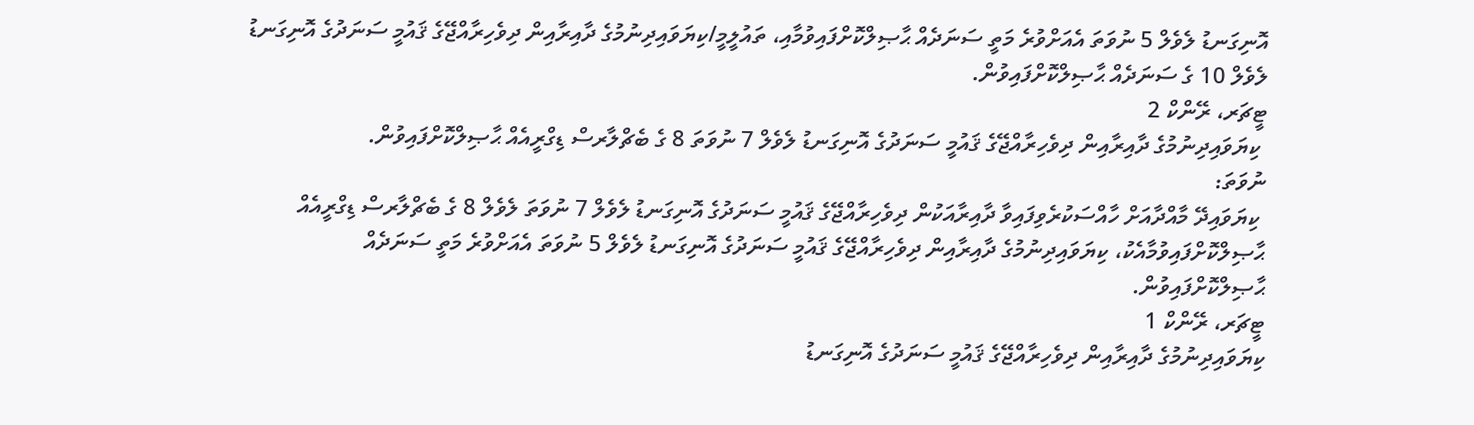އޮނިގަނޑު ލެވެލް 5 ނުވަތަ އެއަށްވުރެ މަތީ ސަނަދެއް ޙާޞިލްކޮށްފައިވުމާއި، ތައުލީމީ/ކިޔަވައިދިނުމުގެ ދާއިރާއިން ދިވެހިރާއްޖޭގެ ޤައުމީ ސަނަދުގެ އޮނިގަނޑު ލެވެލް 10 ގެ ސަނަދެއް ޙާޞިލްކޮށްފައިވުން.
ޓީޗަރ، ރޭންކް 2
 ކިޔަވައިދިނުމުގެ ދާއިރާއިން ދިވެހިރާއްޖޭގެ ޤައުމީ ސަނަދުގެ އޮނިގަނޑު ލެވެލް 7 ނުވަތަ 8 ގެ ބެޗްލާރސް ޑިގްރީއެއް ޙާޞިލްކޮށްފައިވުން.
ނުވަތަ:
 ކިޔަވައިދޭ މާއްދާއަށް ހާއްސަކުރެވިފައިވާ ދާއިރާއަކުން ދިވެހިރާއްޖޭގެ ޤައުމީ ސަނަދުގެ އޮނިގަނޑު ލެވެލް 7 ނުވަތަ ލެވެލް 8 ގެ ބެޗްލާރސް ޑިގްރީއެއް ޙާޞިލްކޮށްފައިވުމާއެކު، ކިޔަވައިދިނުމުގެ ދާއިރާއިން ދިވެހިރާއްޖޭގެ ޤައުމީ ސަނަދުގެ އޮނިގަނޑު ލެވެލް 5 ނުވަތަ އެއަށްވުރެ މަތީ ސަނަދެއް ޙާޞިލްކޮށްފައިވުން.
ޓީޗަރ، ރޭންކް 1
ކިޔަވައިދިނުމުގެ ދާއިރާއިން ދިވެހިރާއްޖޭގެ ޤައުމީ ސަނަދުގެ އޮނިގަނޑު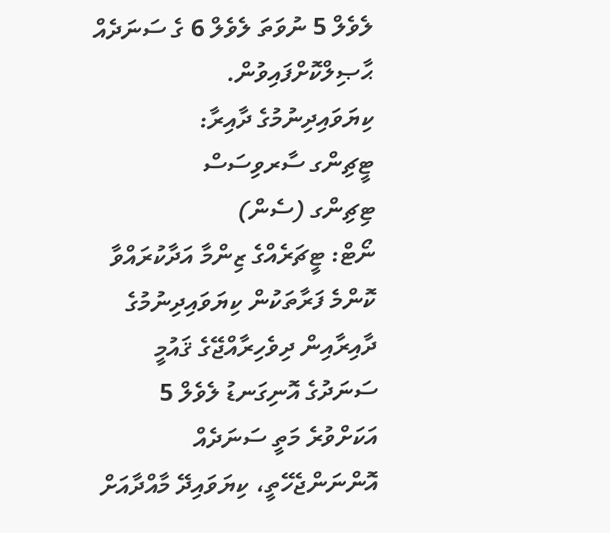ލެވެލް 5 ނުވަތަ ލެވެލް 6 ގެ ސަނަދެއް ޙާޞިލްކޮށްފައިވުން.
ކިޔަވައިދިނުމުގެ ދާއިރާ:
ޓީޗިންގ ސާރވިސަސް
ޓިޗިންގ (ސެން)
ނޯޓް: ޓީޗަރެއްގެ ޒިންމާ އަދާކުރައްވާ ކޮންމެ ފަރާތަކުން ކިޔަވައިދިނުމުގެ ދާއިރާއިން ދިވެހިރާއްޖޭގެ ޤައުމީ ސަނަދުގެ އޮނިގަނޑު ލެވެލް 5 އަކަށްވުރެ މަތީ ސަނަދެއް އޮންނަންޖެހޭތީ، ކިޔަވައިދޭ މާއްދާއަށް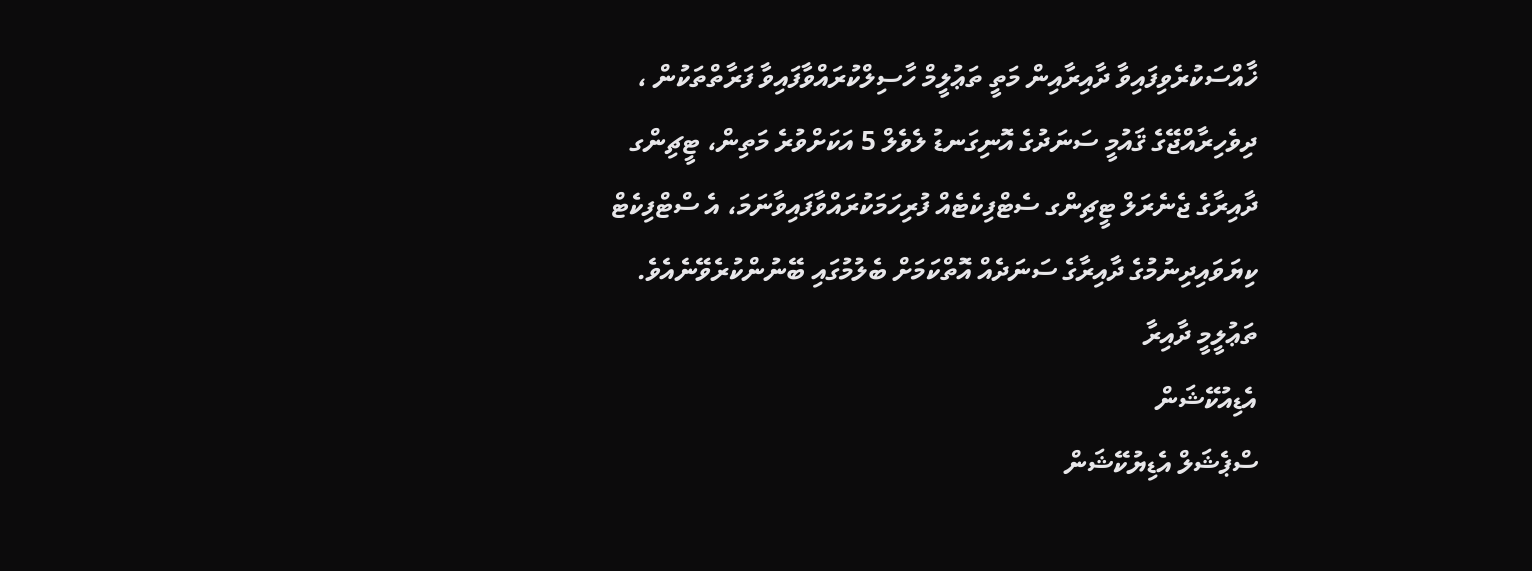ޚާއްސަކުރެވިފައިވާ ދާއިރާއިން މަތީ ތަޢުލީމް ހާސިލްކުރައްވާފައިވާ ފަރާތްތަކުން ، ދިވެހިރާއްޖޭގެ ޤައުމީ ސަނަދުގެ އޮނިގަނޑު ލެވެލް 5 އަކަށްވުރެ މަތިން، ޓީޗިންގ ދާއިރާގެ ޖެނެރަލް ޓީޗިންގ ސެޓްފިކެޓެއް ފުރިހަމަކުރައްވާފައިވާނަމަ، އެ ސްޓްފިކެޓް ކިޔަވައިދިނުމުގެ ދާއިރާގެ ސަނަދެއް އޮތްކަމަށް ބެލުމުގައި ބޭނުންކުރެވޭނެއެވެ.
ތަޢުލީމީ ދާއިރާ
އެޑިއުކޭޝަން
ސްޕެޝަލް އެޑިޔުކޭޝަން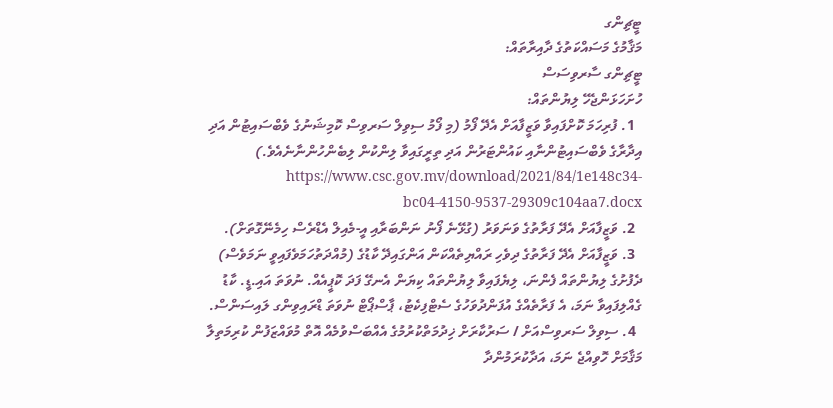ޓީޗިންގ
މަޤާމުގެ މަސައްކަތުގެ ދާއިރާތައް:
ޓީޗިންގ ސާރވިސަސް
ހުށަހަޅަންޖެހޭ ލިޔުންތައް:
  1. ފުރިހަމަ ކޮށްފައިވާ ވަޒީފާއަށް އެދޭ ފޯމު (މި ފޯމު ސިވިލް ސަރވިސް ކޮމިޝަނުގެ ވެބްސައިޓުން އަދި އިދާރާގެ ވެބްސައިޓުންނާއި ކައުންޓަރުން އަދި ތިރީގައިވާ ލިންކުން ލިބެންހުންނާނެއެވެ.)  https://www.csc.gov.mv/download/2021/84/1e148c34-bc04-4150-9537-29309c104aa7.docx
  2. ވަޒީފާއަށް އެދޭ ފަރާތުގެ ވަނަވަރު (ގުޅޭނެ ފޯނު ނަންބަރާއި އީ-މެއިލް އެޑްރެސް ހިމެނޭގޮތަށް).
  3. ވަޒީފާއަށް އެދޭ ފަރާތުގެ ދިވެހި ރައްޔިތެއްކަން އަންގައިދޭ ކާޑުގެ (މުއްދަތުހަމަވެފައިވީ ނަމަވެސް) ދެފުށުގެ ލިޔުންތައް ފެންނަ، ލިޔެފައިވާ ލިޔުންތައް ކިޔަން އެނގޭ ފަދަ ކޮޕީއެއް. ނުވަތަ އައި.ޑީ. ކާޑު ގެއްލިފައިވާ ނަމަ، އެ ފަރާތެއްގެ އުފަންދުވަހުގެ ސެޓްފިކެޓު، ޕާސްޕޯޓް ނުވަތަ ޑްރައިވިންގ ލައިސަންސް.
  4. ސިވިލް ސަރވިސްއަށް / ސަރުކާރަށް ޚިދުމަތްކުރުމުގެ އެއްބަސްވުމެއް އޮތް މުވައްޒަފުން ކުރިމަތިލާ މަޤާމަށް ހޮވިއްޖެ ނަމަ، އަދާކުރަމުންދާ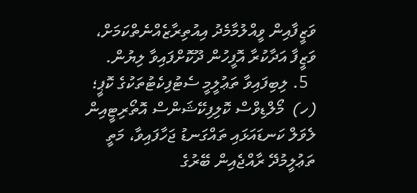ވަޒީފާއިން ވީއްލުމާމެދު އިއުތިރާޒެއްނެތްކަމަށް، ވަޒީފާ އަދާކުރާ އޮފީހުން ދޫކޮށްފައިވާ ލިޔުން.
  5. ލިބިފައިވާ ތަޢުލީމީ ސެޓުފިކެޓުތަކުގެ ކޮޕީ؛
(ހ)  މޯލްޑިވްސް ކޮލިފިކޭޝަންސް އޮތޯރިޓީއިން ލެވަލް ކަނޑައަޅައި ތައްގަނޑު ޖަހާފައިވާ، މަތީ ތަޢުލީމުދޭ ރާއްޖެއިން ބޭރުގެ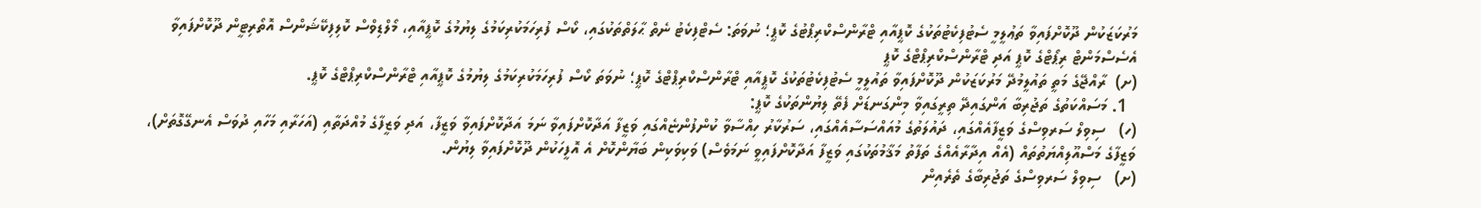މަރުކަޒަކުން ދޫކޮށްފައިވާ ތަޢުލީމީ ސެޓުފިކެޓުތަކުގެ ކޮޕީއާއި ޓްރާންސްކްރިޕްޓުގެ ކޮޕީ؛ ނުވަތަ: ސެޓްފިކެޓު ނެތް ޙާލަތްތަކުގައި، ކޯސް ފުރިހަމަކުރިކަމުގެ ލިޔުމުގެ ކޮޕީއާއި، މޯލްޑިވްސް ކޮލިފިކޭޝަންސް އޮތޯރިޓީން ދޫކޮށްފައިވާ އެސެސްމަންޓް ރިޕޯޓްގެ ކޮޕީ އަދި ޓްރާންސްކްރިޕްޓްގެ ކޮޕީ
(ށ)  ރާއްޖޭގެ މަތީ ތައުލީމުދޭ މަރުކަޒަކުން ދޫކޮށްފައިވާ ތައުލީމީ ސެޓުފިކެޓުތަކުގެ ކޮޕީއާއި ޓްރާންސްކްރިޕްޓްގެ ކޮޕީ؛ ނުވަތަ ކޯސް ފުރިހަމަކުރިކަމުގެ ލިޔުމުގެ ކޮޕީއާއި ޓްރާންސްކްރިޕްޓްގެ ކޮޕީ.
  1. މަސައްކަތުގެ ތަޖުރިބާ އަންގައިދޭ ތިރީގައިވާ މިންގަނޑަށް ފެތޭ ލިޔުންތަކުގެ ކޮޕީ:
(ހ)   ސިވިލް ސަރވިސްގެ ވަޒީފާއެއްގައި، ދައުލަތުގެ މުއައްސަސާއެއްގައި، ސަރުކާރު ހިއްސާވާ ކުންފުންޏެއްގައި ވަޒީފާ އަދާކޮށްފައިވާ ނަމަ އަދާކޮށްފައިވާ ވަޒީފާ، އަދި ވަޒީފާގެ މުއްދަތާއި (އަހަރާއި މަހާއި ދުވަސް އެނގޭގޮތަށް)، ވަޒީފާގެ މަސްއޫލިއްޔަތުތައް (އެއް އިދާރާއެއްގެ ތަފާތު މަޤާމުތަކުގައި ވަޒީފާ އަދާކޮށްފައިވީ ނަމަވެސް) ވަކިވަކިން ބަޔާންކޮށް އެ އޮފީހަކުން ދޫކޮށްފައިވާ ލިޔުން.
(ށ)   ސިވިލް ސަރވިސްގެ ތަޖުރިބާގެ ތެރެއިން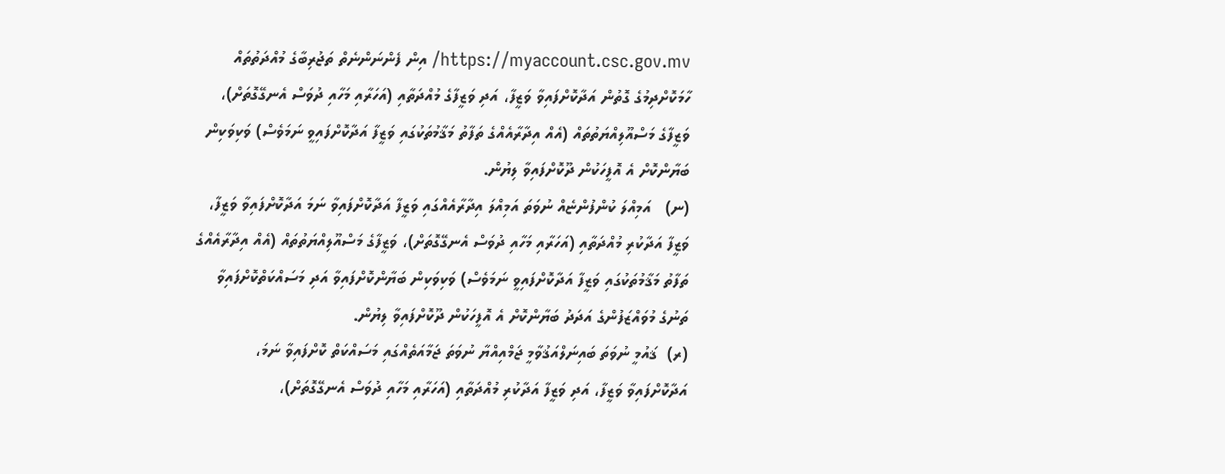https://myaccount.csc.gov.mv/ އިން ފެންނަންނެތް ތަޖުރިބާގެ މުއްދަތުތައް ހާމަކޮށްދިމުގެ ގޮތުން އަދާކޮށްފައިވާ ވަޒީފާ، އަދި ވަޒީފާގެ މުއްދަތާއި (އަހަރާއި މަހާއި ދުވަސް އެނގޭގޮތަށް)، ވަޒީފާގެ މަސްއޫލިއްޔަތުތައް (އެއް އިދާރާއެއްގެ ތަފާތު މަޤާމުތަކުގައި ވަޒީފާ އަދާކޮށްފައިވީ ނަމަވެސް) ވަކިވަކިން ބަޔާންކޮށް އެ އޮފީހަކުން ދޫކޮށްފައިވާ ލިޔުން.
(ނ)   އަމިއްލަ ކުންފުންޏެއް ނުވަތަ އަމިއްލަ އިދާރާއެއްގައި ވަޒީފާ އަދާކޮށްފައިވާ ނަމަ އަދާކޮށްފައިވާ ވަޒީފާ، ވަޒީފާ އަދާކުރި މުއްދަތާއި (އަހަރާއި މަހާއި ދުވަސް އެނގޭގޮތަށް)، ވަޒީފާގެ މަސްއޫލިއްޔަތުތައް (އެއް އިދާރާއެއްގެ ތަފާތު މަޤާމުތަކުގައި ވަޒީފާ އަދާކޮށްފައިވީ ނަމަވެސް) ވަކިވަކިން ބަޔާންކޮށްފައިވާ އަދި މަސައްކަތްކޮށްފައިވާ ތަނުގެ މުވައްޒަފުންގެ އަދަދު ބަޔާންކޮށް އެ އޮފީހަކުން ދޫކޮށްފައިވާ ލިޔުން.
(ރ)  ޤައުމީ ނުވަތަ ބައިނަލްއަޤުވާމީ ޖަމްއިއްޔާ ނުވަތަ ޖަމާއަތެއްގައި މަސައްކަތް ކޮށްފައިވާ ނަމަ، އަދާކޮށްފައިވާ ވަޒީފާ، އަދި ވަޒީފާ އަދާކުރި މުއްދަތާއި (އަހަރާއި މަހާއި ދުވަސް އެނގޭގޮތަށް)،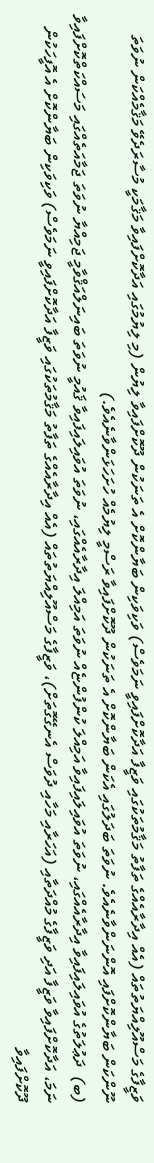ވަޒީފާގެ މަސްއޫލިއްޔަތުތައް (އެއް އިދާރާއެއްގެ ތަފާތު މަޤާމުތަކުގައި ވަޒީފާ އަދާކޮށްފައިވީ ނަމަވެސް) ވަކިވަކިން ބަޔާންކޮށް އެ ތަނަކުން ދޫކޮށްފައިވާ ލިޔުން (މި ލިޔުމުގައި އަދާކޮށްފައިވާ މަޤާމަކީ މުސާރަދެވޭ މަޤާމެއްކަން ނުވަތަ ނޫންކަން ބަޔާންކޮށްފައި އޮންނަންވާނެއެވެ. ނުވަތަ ބަދަލުގައި އެކަން ބަޔާންކޮށް އެ ތަނަކުން ދޫކޮށްފައިވާ ރަސްމީ ލިޔުމެއް ހުށަހަޅަންވާނެއެވެ.)
(ބ)  ދަޢުލަތުގެ އުވައިލައިފައިވާ އިދާރާއެއްގައި، ނުވަތަ އުވައިލައިފައިވާ އަމިއްލަ ކުންފުންޏެއް ނުވަތަ އަމިއްލަ އިދާރާއެއްގައި، ނުވަތަ އުވައިލައިފައިވާ ޤައުމީ ނުވަތަ ބައިނަލްއަޤްވާމީ ޖަމިއްޔާ ނުވަތަ ޖަމާއަތެއްގައި މަސައްކަތްކޮށްފައިވާ ނަމަ، އަދާކޮށްފައިވާ ވަޒީފާ އަދި ވަޒީފާގެ މުއްދަތާއި (އަހަރާއި މަހާއި ދުވަސް އެނގޭގޮތަށް)، ވަޒީފާގެ މަސްއޫލިއްޔަތުތައް (އެއް އިދާރާއެއްގެ ތަފާތު މަޤާމުތަކުގައި ވަޒީފާ އަދާކޮށްފައިވީ ނަމަވެސް) ވަކިވަކިން ބަޔާންކޮށް އެ އޮފީހަކުން ދޫކޮށްފައިވާ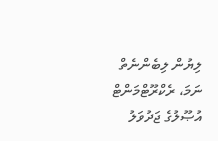ލިޔުން ލިބެންނެތް ނަމަ، ރެކްރޫޓްމަންޓް އުޞޫލުގެ ޖަދުވަލު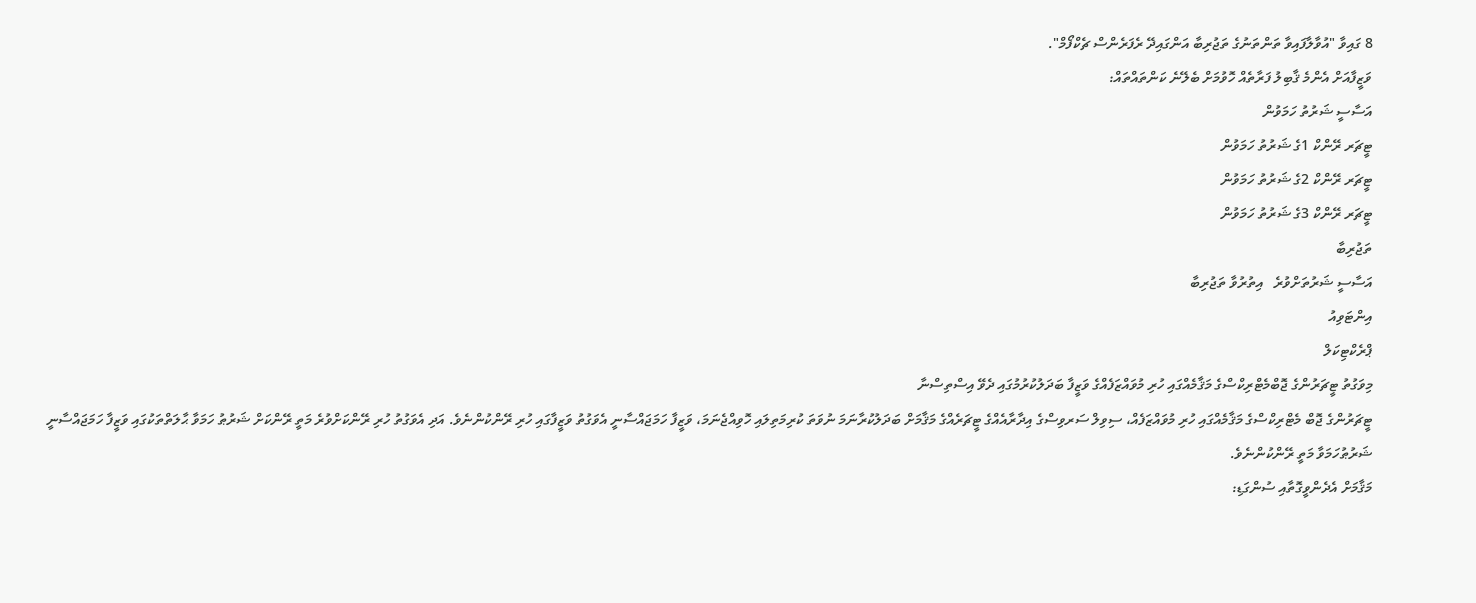8 ގައިވާ "އުވާލާފައިވާ ތަންތަނުގެ ތަޖުރިބާ އަންގައިދޭ ރެފަރެންސް ޗެކްފޯމް".
ވަޒީފާއަށް އެންމެ ޤާބިލު ފަރާތެއް ހޮވުމަށް ބެލޭނެ ކަންތައްތައް:
އަސާސީ ޝަރުތު ހަމަވުން
ޓީޗަރ ރޭންކް 1ގެ ޝަރުތު ހަމަވުން
ޓީޗަރ ރޭންކް 2ގެ ޝަރުތު ހަމަވުން
ޓީޗަރ ރޭންކް 3ގެ ޝަރުތު ހަމަވުން
ތަޖުރިބާ
އަސާސީ ޝަރުތަށްވުރެ   އިތުރުވާ ތަޖުރިބާ
އިންޓަވިއު
ޕްރެކްޓިކަލް
މިވަގުތު ޓީޗަރުންގެ ޖޮބްމެޓްރިކްސްގެ މަޤާމެއްގައި ހުރި މުވައްޒަފެއްގެ ވަޒީފާ ބަދަލުކުރުމުގައި ދެވޭ އިސްތިސްނާ
ޓީޗަރުންގެ ޖޮބް މެޓްރިކްސްގެ މަޤާމެއްގައި ހުރި މުވައްޒަފެއް، ސިވިލް ސަރވިސްގެ އިދާރާއެއްގެ ޓީޗަރެއްގެ މަޤާމަށް ބަދަލުކުރާނަމަ ނުވަތަ ކުރިމަތިލައި ހޮވިއްޖެނަމަ، ވަޒީފާ ހަމަޖައްސާނީ އެވަގުތު ވަޒީފާގައި ހުރި ރޭންކުންނެވެ. އަދި އެވަގުތު ހުރި ރޭންކަށްވުރެ މަތީ ރޭންކަށް ޝަރުޠު ހަމަވާ ޙާލަތްތަކުގައި ވަޒީފާ ހަމަޖައްސާނީ ޝަރުޠުހަމަވާ މަތީ ރޭންކުންނެވެ.
މަޤާމަށް އެދެންވީގޮތާއި ސުންގަޑި: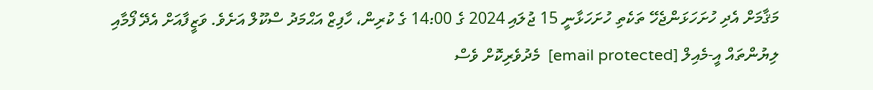މަޤާމަށް އެދި ހުށަހަޅަންޖެހޭ ތަކެތި ހުށަހަޅާނީ 15 ޖުލައި 2024 ގެ 14:00 ގެ ކުރިން، ހާފިޒް އަޙްމަދު ސްކޫލް އަށެވެ. ވަޒީފާއަށް އެދޭ ފޯމާއި ލިޔުންތައް އީ-މެއިލް [email protected]  މެދުވެރިކޮށް ވެސް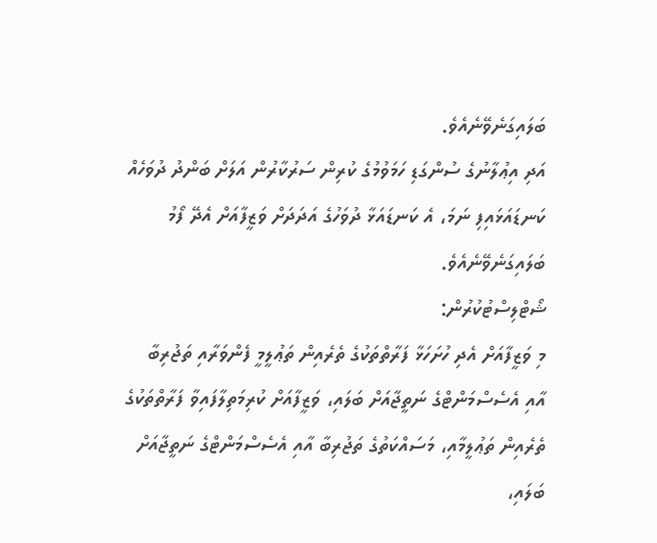ބަލައިގަނެވޭނެއެވެ.
އަދި އިޢުލާނުގެ ސުންގަޑި ހަމަވުމުގެ ކުރިން ސަރުކާރުން އަލަށް ބަންދު ދުވަހެއް ކަނޑައަޅައިފި ނަމަ، އެ ކަނޑައަޅާ ދުވަހުގެ އަދަދަށް ވަޒީފާއަށް އެދޭ ފޯމު ބަލައިގަނެވޭނެއެވެ.
ޝޯޓްލިސްޓުކުރުން:
މި ވަޒީފާއަށް އެދި ހުށަހަޅާ ފަރާތްތަކުގެ ތެރެއިން ތަޢުލީމީ ފެންވަރާއި ތަޖުރިބާ އާއި އެސެސްމަންޓްގެ ނަތީޖާއަށް ބަލައި، ވަޒީފާއަށް ކުރިމަތިލާފައިވާ ފަރާތްތަކުގެ ތެރެއިން ތަޢުލީމާއި، މަސައްކަތުގެ ތަޖުރިބާ އާއި އެސެސްމަންޓްގެ ނަތީޖާއަށް ބަލައި،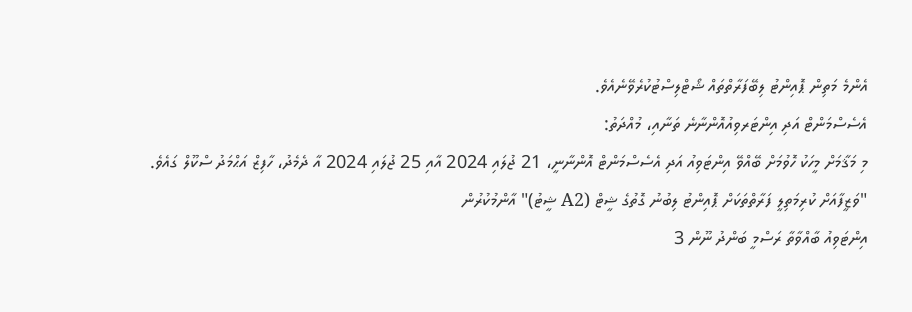އެންމެ މަތިން ޕޮއިންޓު ލިބޭފަރާތްތައް ޝޯޓްލިސްޓުކުރެވޭނެއެވެ.
އެސެސްމަންޓް އަދި އިންޓަރވިއުއޮންނާނެ ތަނާއި، މުއްދަތު:
މި މަޤާމަށް މީހަކު ހޮވުމަށް ބޭއްވޭ އިންޓަވިއު އަދި އެސެސްމަންޓް އޮންނާނީ، 21 ޖުލައި 2024 އާއި 25 ޖުލައި 2024 އާ ދެމެދު، ހާފިޒް އަޙްމަދު ސްކޫލް ގައެވެ.
"ވަޒީފާއަށް ކުރިމަތިލީ ފަރާތްތަކަށް ޕޮއިންޓު ލިބުނު ގޮތުގެ ޝީޓް (A2 ޝީޓު)" އާންމުކުރުން
އިންޓަވިއު ބާއްވާތާ ރަސްމީ ބަންދު ނޫން 3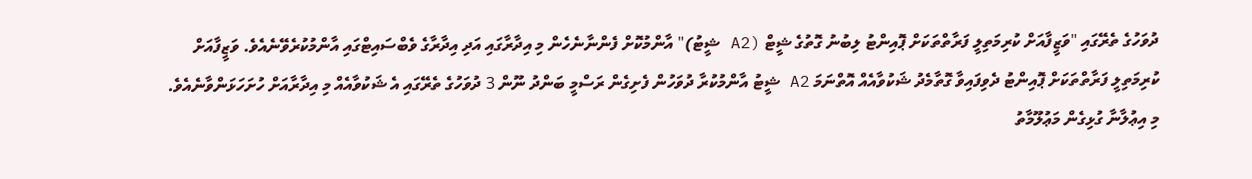ދުވަހުގެ ތެރޭގައި "ވަޒީފާއަށް ކުރިމަތިލީ ފަރާތްތަކަށް ޕޮއިންޓު ލިބުނު ގޮތުގެ ޝީޓް (A2 ޝީޓު)" އާންމުކޮށް ފެންނާނެހެން މި އިދާރާގައި އަދި އިދާރާގެ ވެބްސައިޓްގައި އާންމުކުރެވޭނެއެވެ. ވަޒީފާއަށް ކުރިމަތިލީ ފަރާތްތަކަށް ޕޮއިންޓު ދެވިފައިވާ ގޮތާމެދު ޝަކުވާއެއް އޮތްނަމަ A2 ޝީޓު އާންމުކުރާ ދުވަހުން ފެށިގެން ރަސްމީ ބަންދު ނޫން 3 ދުވަހުގެ ތެރޭގައި އެ ޝަކުވާއެއް މި އިދާރާއަށް ހުށަހަޅަންވާނެއެވެ.
މި އިޢުލާނާ ގުޅިގެން މަޢުލޫމާތު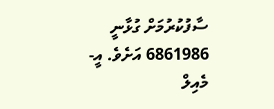ސާފުކުރުމަށް ގުޅާނީ 6861986 އަށެވެ. އީ-މެއިލް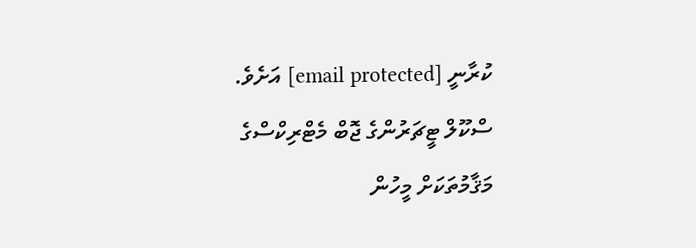ކުރާނީ [email protected] އަށެވެ.
ސްކޫލް ޓީޗަރުންގެ ޖޮބް މެޓްރިކްސްގެ މަޤާމުތަކަށް މީހުން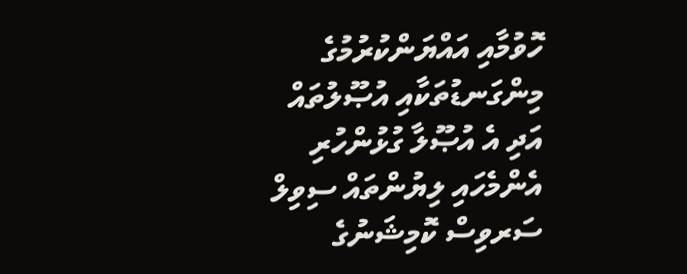ހޮވުމާއި އައްޔަންކުރުމުގެ މިންގަނޑުތަކާއި އުޞޫލުތައް އަދި އެ އުޞޫލާ ގުޅުންހުރި އެންމެހައި ލިޔުންތައް ސިވިލް ސަރވިސް ކޮމިޝަނުގެ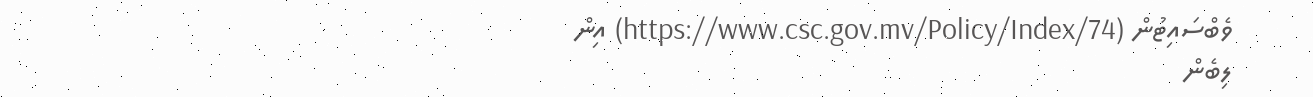ވެބްސައިޓުން (https://www.csc.gov.mv/Policy/Index/74) އިން ލިބެން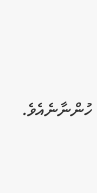ހުންނާނެއެވެ.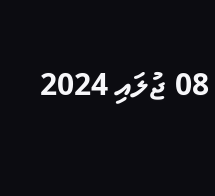08 ޖުލައި 2024